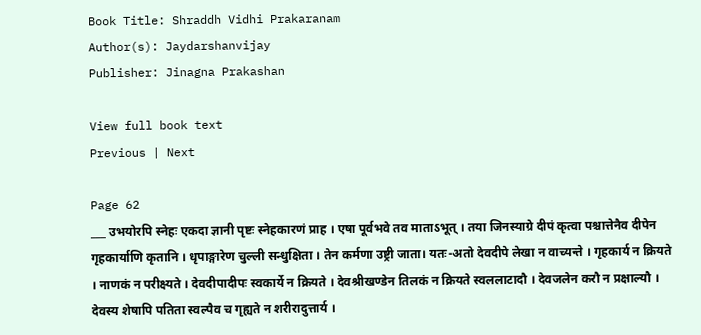Book Title: Shraddh Vidhi Prakaranam
Author(s): Jaydarshanvijay
Publisher: Jinagna Prakashan

View full book text
Previous | Next

Page 62
___ उभयोरपि स्नेहः एकदा ज्ञानी पृष्टः स्नेहकारणं प्राह । एषा पूर्वभवे तव माताऽभूत् । तया जिनस्याग्रे दीपं कृत्वा पश्चात्तेनैव दीपेन गृहकार्याणि कृतानि । धृपाङ्गारेण चुल्ली सन्धुक्षिता । तेन कर्मणा उष्ट्री जाता। यतः-अतो देवदीपे लेखा न वाच्यन्ते । गृहकार्य न क्रियते । नाणकं न परीक्ष्यते । देवदीपादीपः स्वकार्ये न क्रियते । देवश्रीखण्डेन तिलकं न क्रियते स्वललाटादौ । देवजलेन करौ न प्रक्षाल्यौ । देवस्य शेषापि पतिता स्वल्पैव च गृह्यते न शरीरादुत्तार्य ।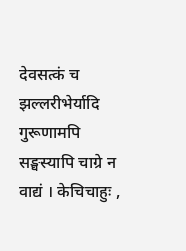देवसत्कं च झल्लरीभेर्यादि गुरूणामपि सङ्घस्यापि चाग्रे न वाद्यं । केचिचाहुः ,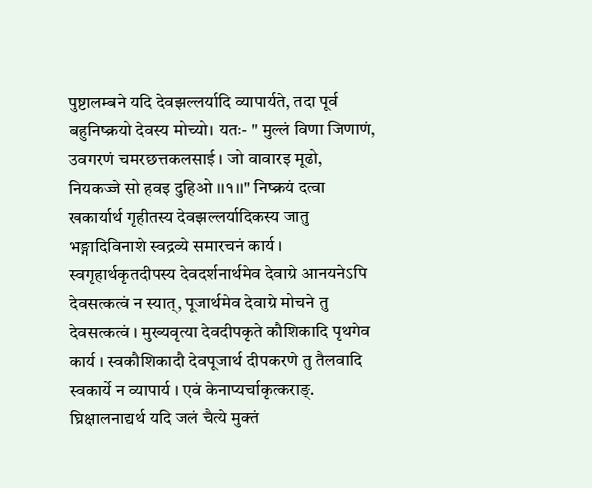पुष्टालम्बने यदि देवझल्लर्यादि व्यापार्यते, तदा पूर्व बहुनिष्क्रयो देवस्य मोच्यो। यतः- " मुल्लं विणा जिणाणं, उवगरणं चमरछत्तकलसाई । जो वावारइ मूढो, नियकज्जे सो हवइ दुहिओ ।।१।।" निष्क्रयं दत्वा खकार्यार्थ गृहीतस्य देवझल्लर्यादिकस्य जातु भङ्गादिविनाशे स्वद्रव्ये समारचनं कार्य । स्वगृहार्थकृतदीपस्य देवदर्शनार्थमेव देवाग्रे आनयनेऽपि देवसत्कत्वं न स्यात्, पूजार्थमेव देवाग्रे मोचने तु देवसत्कत्वं । मुख्यवृत्या देवदीपकृते कौशिकादि पृथगेव कार्य । स्वकौशिकादौ देवपूजार्थ दीपकरणे तु तैलवादि स्वकार्ये न व्यापार्य । एवं केनाप्यर्चाकृत्कराङ्. घ्रिक्षालनाद्यर्थ यदि जलं चैत्ये मुक्तं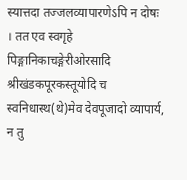स्यात्तदा तज्जलव्यापारणेऽपि न दोषः । तत एव स्वगृहे पिङ्गानिकाचङ्गेरीओरसादि श्रीखंडकपूरकस्तूयोदि च स्वनिधास्थ(थे)मेव देवपूजादो व्यापार्य, न तु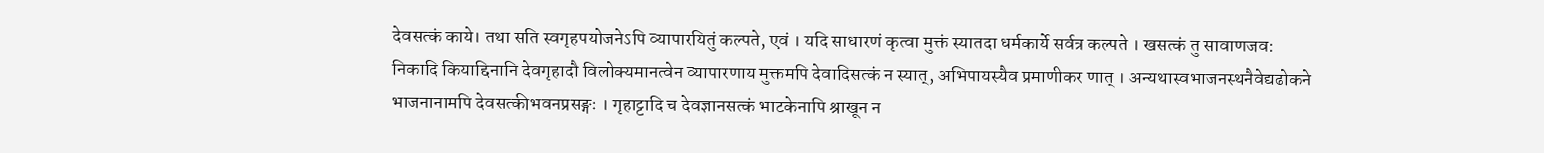देवसत्कं काये। तथा सति स्वगृहपयोजनेऽपि व्यापारयितुं कल्पते, एवं । यदि साधारणं कृत्वा मुक्तं स्यातदा धर्मकार्ये सर्वत्र कल्पते । खसत्कं तु सावाणजव: निकादि कियाद्दिनानि देवगृहादौ विलोक्यमानत्वेन व्यापारणाय मुक्तमपि देवादिसत्कं न स्यात्, अभिपायस्यैव प्रमाणीकर णात् । अन्यथास्वभाजनस्थनैवेद्यढोकने भाजनानामपि देवसत्कीभवनप्रसङ्गः । गृहाट्टादि च देवज्ञानसत्कं भाटकेनापि श्राखून न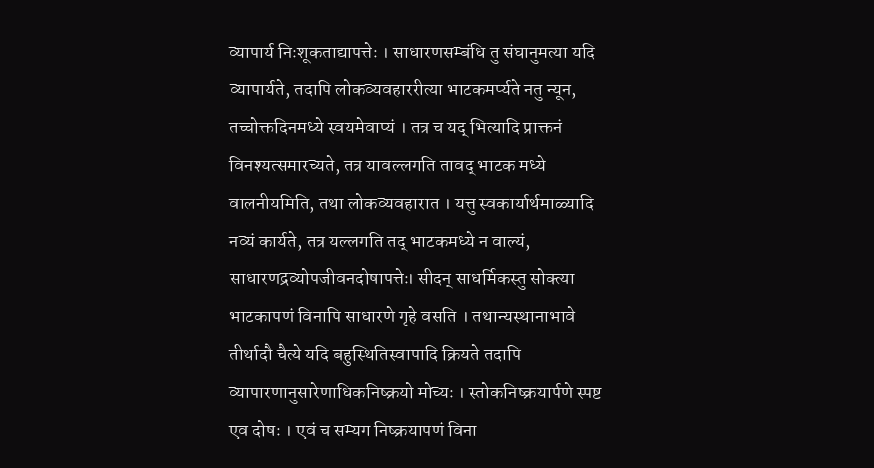व्यापार्य निःशूकताद्यापत्तेः । साधारणसम्बंधि तु संघानुमत्या यदि व्यापार्यते, तदापि लोकव्यवहाररीत्या भाटकमर्प्यते नतु न्यून, तच्चोक्तदिनमध्ये स्वयमेवाप्यं । तत्र च यद् भित्यादि प्राक्तनं विनश्यत्समारच्यते, तत्र यावल्लगति तावद् भाटक मध्ये वालनीयमिति, तथा लोकव्यवहारात । यत्तु स्वकार्यार्थमाळ्यादि नव्यं कार्यते, तत्र यल्लगति तद् भाटकमध्ये न वाल्यं, साधारणद्रव्योपजीवनदोषापत्तेः। सीदन् साधर्मिकस्तु सोक्त्या भाटकापणं विनापि साधारणे गृहे वसति । तथान्यस्थानाभावे तीर्थादौ चैत्ये यदि बहुस्थितिस्वापादि क्रियते तदापि व्यापारणानुसारेणाधिकनिष्क्रयो मोच्यः । स्तोकनिष्क्रयार्पणे स्पष्ट एव दोषः । एवं च सम्यग निष्क्रयापणं विना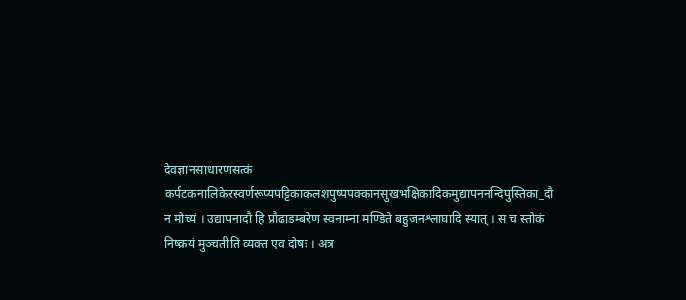देवज्ञानसाधारणसत्कं कर्पटकनालिकेरस्वर्णरूप्यपट्टिकाकलशपुष्पपक्कानसुखभक्षिकादिकमुद्यापननन्दिपुस्तिका_दौ न मोच्यं । उद्यापनादौ हि प्रौढाडम्बरेण स्वनाम्ना मण्डिते बहुजनश्लाघादि स्यात् । स च स्तोकं निष्क्रयं मुञ्चतीति व्यक्त एव दोषः । अत्र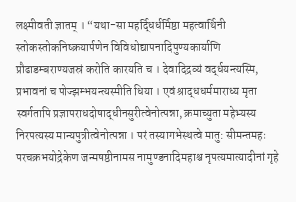लक्ष्मीवती ज्ञातम् । “यथा-सा महर्द्धिर्धर्मिष्ठा महत्वार्थिनी स्तोकस्तोकनिष्क्रयार्पणेन विविधोद्यापनादिपुण्यकार्याणि प्रौढाडम्बराण्यजस्रं करोति कारयति च । देवादिद्रव्यं वर्द्धयन्त्यस्मि, प्रभावनां च पोज्झम्भयन्त्यस्मीति धिया । एवं श्राद्धधर्ममाराध्य मृता स्वर्गतापि प्रज्ञापराधदोषाद्धीनसुरीत्वेनोत्पन्ना, क्रमाच्युता महेभ्यस्य निरपत्यस्य मान्यपुत्रीत्वेनोत्पन्ना । परं तस्यागभेस्थत्वे मातु: सीमन्तमहः परचक्रभयोद्रेकेण जन्मषष्ठीनामस नामुण्डनादिमहाश्च नृपत्यमात्यादीनां गृहे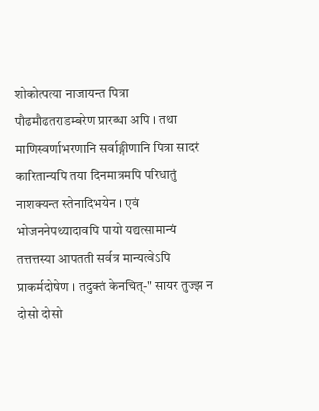शोकोत्पत्या नाजायन्त पित्रा पौढमौढतराडम्बरेण प्रारब्धा अपि । तथा माणिस्वर्णाभरणानि सर्वाङ्गीणानि पित्रा सादरं कारितान्यपि तया दिनमात्रमपि परिधातुं नाशक्यन्त स्तेनादिभयेन । एवं भोजननेपथ्यादावपि पायो यद्यत्सामान्यं तत्तत्तस्या आपतती सर्वत्र मान्यत्वेऽपि प्राकर्मदोषेण । तदुक्तं केनचित्-" सायर तुज्झ न दोसो दोसो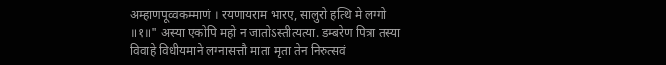अम्हाणपूव्वकम्माणं । रयणायराम भारए, सालुरो हत्थि मे लग्गो ॥१॥" अस्या एकोपि महो न जातोऽस्तीत्यत्या. डम्बरेण पित्रा तस्या विवाहे विधीयमाने लग्नासत्तौ माता मृता तेन निरुत्सवं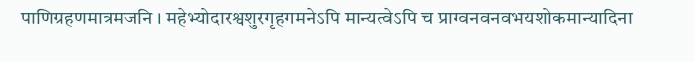पाणिग्रहणमात्रमजनि । महेभ्योदारश्वशुरगृहगमनेऽपि मान्यत्वेऽपि च प्राग्वनवनवभयशोकमान्यादिना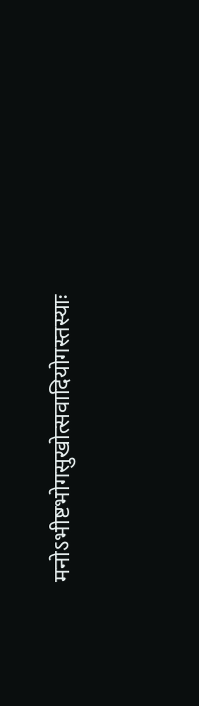मनोऽभीष्टभोगसुखोत्सवादियोगस्तस्याः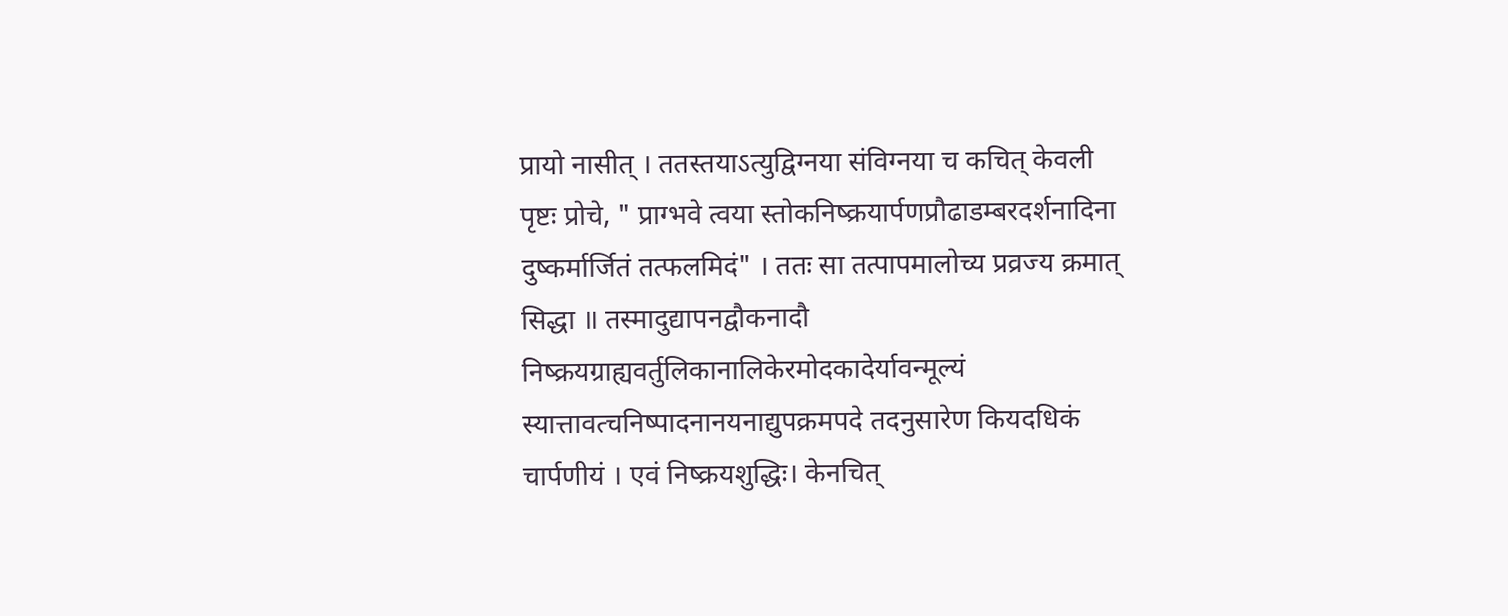प्रायो नासीत् । ततस्तयाऽत्युद्विग्नया संविग्नया च कचित् केवली पृष्टः प्रोचे, " प्राग्भवे त्वया स्तोकनिष्क्रयार्पणप्रौढाडम्बरदर्शनादिना दुष्कर्मार्जितं तत्फलमिदं" । ततः सा तत्पापमालोच्य प्रव्रज्य क्रमात् सिद्धा ॥ तस्मादुद्यापनद्वौकनादौ निष्क्रयग्राह्यवर्तुलिकानालिकेरमोदकादेर्यावन्मूल्यं स्यात्तावत्चनिष्पादनानयनाद्युपक्रमपदे तदनुसारेण कियदधिकं चार्पणीयं । एवं निष्क्रयशुद्धिः। केनचित्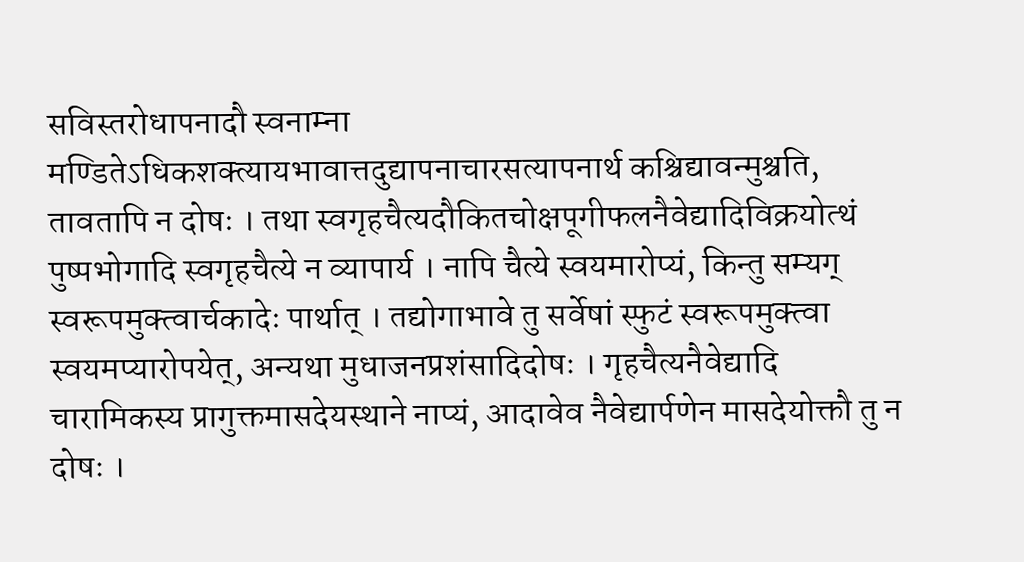सविस्तरोधापनादौ स्वनाम्ना मण्डितेऽधिकशक्त्यायभावात्तदुद्यापनाचारसत्यापनार्थ कश्चिद्यावन्मुश्चति, तावतापि न दोषः । तथा स्वगृहचैत्यदौकितचोक्षपूगीफलनैवेद्यादिविक्रयोत्थं पुष्पभोगादि स्वगृहचैत्ये न व्यापार्य । नापि चैत्ये स्वयमारोप्यं, किन्तु सम्यग् स्वरूपमुक्त्वार्चकादेः पार्थात् । तद्योगाभावे तु सर्वेषां स्फुटं स्वरूपमुक्त्वा स्वयमप्यारोपयेत्, अन्यथा मुधाजनप्रशंसादिदोषः । गृहचैत्यनैवेद्यादि चारामिकस्य प्रागुक्तमासदेयस्थाने नाप्यं, आदावेव नैवेद्यार्पणेन मासदेयोक्तौ तु न दोषः ।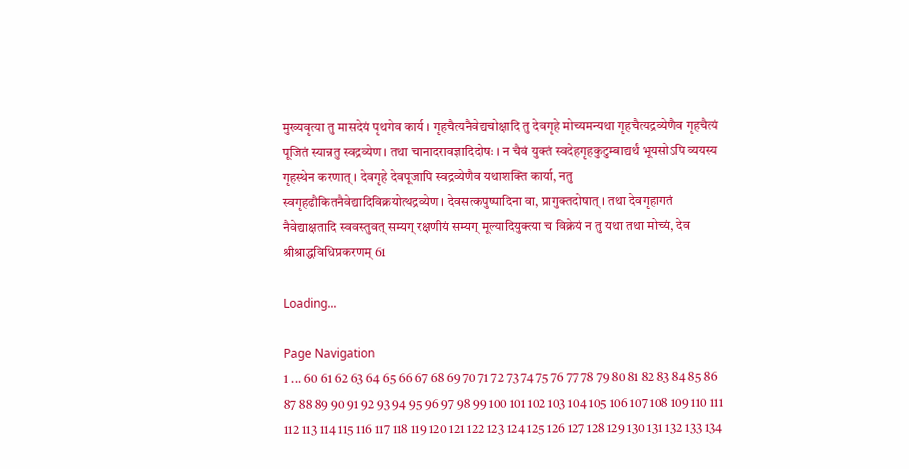मुख्यवृत्या तु मासदेयं पृथगेव कार्य । गृहचैत्यनैवेद्यचोक्षादि तु देवगृहे मोच्यमन्यथा गृहचैत्यद्रव्येणैव गृहचैत्यं पूजितं स्यान्नतु स्वद्रव्येण । तथा चानादरावज्ञादिदोषः । न चैवं युक्तं स्वदेहगृहकुटुम्बाद्यर्थं भूयसोऽपि व्ययस्य गृहस्थेन करणात् । देवगृहे देवपूजापि स्वद्रव्येणैव यथाशक्ति कार्या, नतु स्वगृहढौकितनैवेद्यादिविक्रयोत्थद्रव्येण । देवसत्कपुष्पादिना वा, प्रागुक्तदोषात् । तथा देवगृहागतं नैवेद्याक्षतादि स्ववस्तुवत् सम्यग् रक्षणीयं सम्यग् मूल्यादियुक्त्या च विक्रेयं न तु यथा तथा मोच्यं, देव श्रीश्राद्धविधिप्रकरणम् 61

Loading...

Page Navigation
1 ... 60 61 62 63 64 65 66 67 68 69 70 71 72 73 74 75 76 77 78 79 80 81 82 83 84 85 86 87 88 89 90 91 92 93 94 95 96 97 98 99 100 101 102 103 104 105 106 107 108 109 110 111 112 113 114 115 116 117 118 119 120 121 122 123 124 125 126 127 128 129 130 131 132 133 134